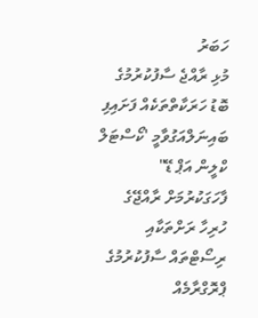ހަބަރު
މުޅި ރާއްޖެ ސާފުކުރުމުގެ ބޮޑު ހަރަކާތްތަކެއް ފަށައިފި
ބައިނަލްއަގުވާމީ 'ކޯސްޓަލް ކްލީން އަޕް ޑޭ" ފާހަގަކުރުމަށް ރާއްޖޭގެ ހުރިހާ ރަށްތަކާއި ރިސޯޓްތައް ސާފުކުރުމުގެ ޕްރޮގްރާމެއް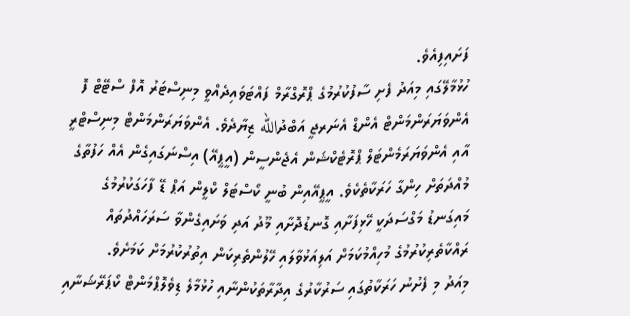ފަށައިފިއެވެ.
ހުޅުމާލޭގައި މިއަދު ފެށި ސާފުކުރުމުގެ ޕްރޮގްރާމް ފައްޓަވައިދެއްވީ މިނިސްޓަރު އޮފް ސްޓޭޓް ފޮ އެންވަޔަރަންމަންޓް އެންޑް އެނަރޖީ އަބްދުالله ޒިޔާދެވެ. އެންވަޔަރަންމަންޓް މިނިސްޓްރީ އާއި އެންވަޔަރަމެންޓަލް ޕްރޮޓެކްޝަން އެޖެންސީން (އީޕީއޭ) އިސްނަގައިގެން އެއް ހަފުތާގެ މުއްދަތަށް ހިންގާ ހަރަކާތެކެވެ. އީޕީއޭއިން ބުނީ ކޯސްޓަލް ކްލީން އަޕް ޑޭ ފާހަގަކުރުމުގެ މައިގަނޑު މަގްސަދަކީ ހޭޅިފަށާއި ގޮނޑުދޮށާއި މޫދު އަދި ވަށައިގެންވާ ސަރަހައްދުތައް ރައްކާތެރިކުރުމުގެ މުހިއްމުކަމަށް އަލިއަޅުވާލައި ހޭލުންތެރިކަން އިތުރުކުރުމަށް ކަމަށެވެ.
މިއަދު މި ފެށުނު ހަރަކާތުގައި ސަރުކާރުގެ އިދާރާތަކުންނާއި ހުޅުމާލެ ޑިވެލޮޕްމަންޓް ކޯޕަރޭޝަނާއި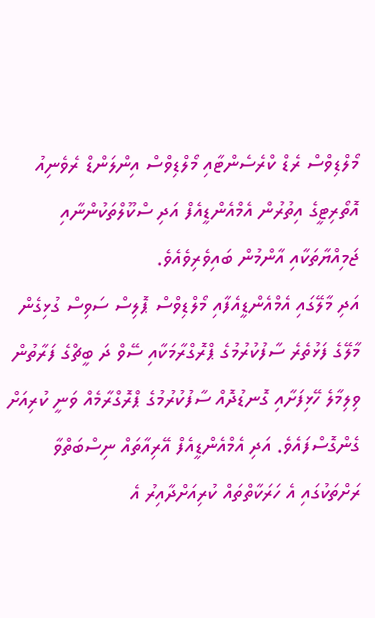މޯލްޑިވްސް ރެޑް ކްރެސެންޓާއި މޯލްޑިވްސް އިންލަންޑް ރެވެނިއު އޮތޯރިޓީގެ އިތުރުން އެމްއެންޑީއެފް އަދި ސްކޫލްތަކުންނާއި ޖަމިއްޔާތަކާއި އާންމުން ބައިވެރިވެއެވެ.
އަދި މާލޭގައި އެމްއެންޑީއެފާއި މޯލްޑިވްސް ޕޮލިސް ސަވިސް ގުޅިގެން މާލޭގެ ފަޅުތެރެ ސާފުކުރުމުގެ ޕްރޮގްރާމަކާއި ސޭވް ދަ ބީޗްގެ ފަރާތުން ވިލިމާލެ ހޭޅިފަށާއި ގޮނޑުދޮއް ސާފުކުރުމުގެ ޕްރޮގްރާމެއް ވަނީ ކުރިއަށް ގެންގޮސްފައެވެ. އަދި އެމްއެންޑީއެފް އޭރިއާތައް ނިސްބަތްވާ ރަށްތަކުގައި އެ ހަރަކާތްތައް ކުރިއަށްދާއިރު އެ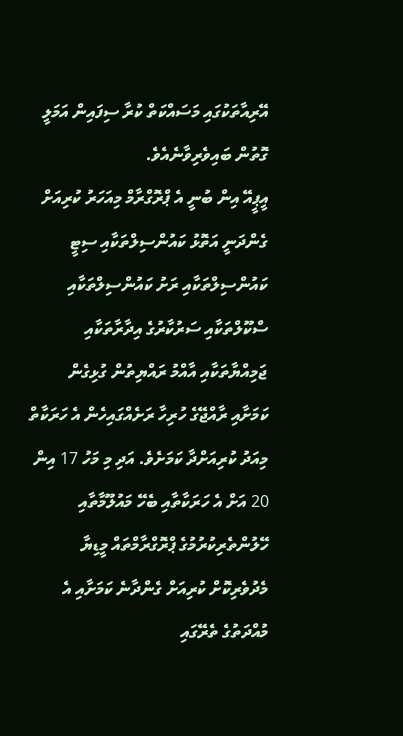އޭރިއާތަކުގައި މަސައްކަތް ކުރާ ސިފައިން އަމަލީ ގޮތުން ބައިވެރިވާނެއެވެ.
އީޕީއޭ އިން ބުނީ އެ ޕްރޮގްރާމް މިއަހަރު ކުރިއަށް ގެންދަނީ އަތޮޅު ކައުންސިލްތަކާއި ސިޓީ ކައުންސިލްތަކާއި ރަށު ކައުންސިލްތަކާއި ސްކޫލްތަކާއި ސަރުކާރުގެ އިދާރާތަކާއި ޖަމިއްޔާތަކާއި އާއްމު ރައްޔިތުން ގުޅިގެން ކަމަށާއި ރާއްޖޭގެ ހުރިހާ ރަށެއްގައިހެން އެ ހަރަކާތް މިއަދު ކުރިއަށްދާ ކަމަށެވެ. އަދި މި މަހު 17 އިން 20 އަށް އެ ހަރަކާތާއި ބެހޭ މައުލޫމާތާއި ހޭލުންތެރިކުރުމުގެ ޕްރޮގްރާމްތައް މީޑިޔާ މެދުވެރިކޮށް ކުރިއަށް ގެންދާނެ ކަމަށާއި އެ މުއްދަތުގެ ތެރޭގައި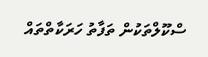ސްކޫލްތަކުން ތަފާތު ހަރަކާތްތައް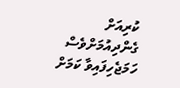ކުރިއަށް ގެންދިއުމަށްވެސް ހަމަޖެހިފައިވާ ކަމަށް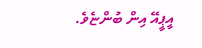އީޕީއޭ އިން ބުންޏެވެ.